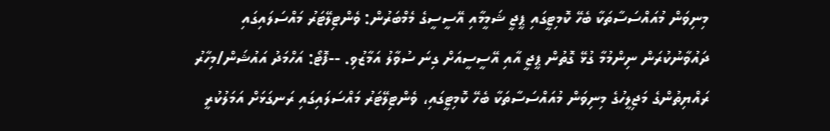މިނިވަން މުއައްސަސާތަކާ ބެހޭ ކޮމިޓީގައި ޕީޖީ ޝަމީމާއި އޭސީސީގެ މެމްބަރުން: ވެންޓިލޭޓަރު މައްސަލައިގައި ދައުވާނުކުރަން ނިންމުމާ ގުޅޭ ގޮތުން ޕީޖީ އާއި އޭސީސީއަށް ގިނަ ސުވާލު އަމާޒުވި. --ފޮޓޯ: އަހްމަދު އައުޝަން/މިހާރު
ރައްޔިތުންގެ މަޖިލީހުގެ މިނިވަން މުއައްސަސާތަކާ ބެހޭ ކޮމިޓީގައި، ވެންޓިލޭޓަރު މައްސަލައިގައި ރަނގަޅަށް އަމަލުކުރީ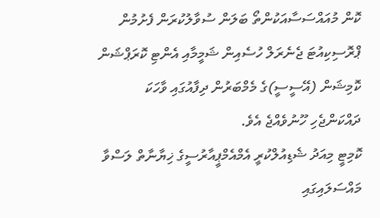ކޮން މުއައްސަސާއަކުންތޯ ބަލަން ސުވާލުކުރަން ފެށުމުން ޕްރޮސިކިއުޓަ ޖެނެރަލް ހުސެއިން ޝަމީމާއި އެންޓި ކޮރަޕްޝަން ކޮމިޝަން (އޭސީސީ)ގެ މެމްބަރުން ދިފާއުގައި ވާހަކަ ދައްކަންޖެހި ހޫނުވެއްޖެ އެވެ.
ކޮމިޓީ މިއަދު ޝެޑިއުލްކުރީ އެމްއެމްޕީއާރުސީގެ ޚިޔާނާތް ލަސްވާ މައްސަލައިގައި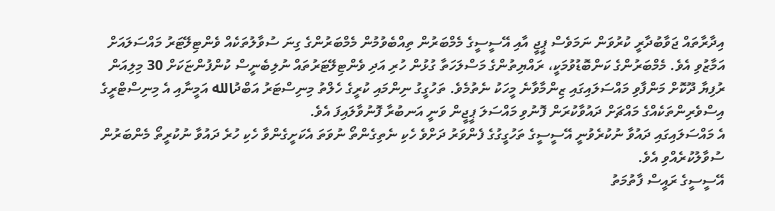އިދާރާތައް ޖަވާބުދާރީ ކުރުވަން ނަމަވެސް ޕީޖީ އާއި އޭސީސީގެ މެމްބަރުން ތިއްބެވުމުން މެމްބަރުންގެ ގިނަ ސުވާލުތަކެއް ވެންޓިލޭޓަރު މައްސަލައަށް އަމާޒުވި އެވެ. މެމްބަރުންގެ ކަންބޮޑުވުމަކީ، ރައްޔިތުންގެ މަސްލަހަތާ ގުޅުން ހުރި އަދި ވެންޓިލޭޓަރުތައް ނުލިބެނީސް ކުންފުންޏަކަށް 30 މިލިއަން ރުފިޔާ ދޫކޮށް މަންފާވި މައްސަލައިގައި ޒިންމާވާނެ މީހަކު ނެތުމެވެ. ތަހުގީގު ނިންމައި ކުރީގެ ހެލްތު މިނިސްޓަރު އަބްދުالله އަމީނާއި އެ މިނިސްޓްރީގެ އިސްވެރިންތަކެއްގެ މައްޗަށް ދައުވާކުރަން ފޮނުވި މައްސަލަ ޕީޖީން ވަނީ އަނބުރާ ފޮނުވާލައިފަ އެވެ.
އެ މައްސަލައިގައި ދައުވާ ނުކުރެވުނީ އޭސީސީގެ ތަހުގީގުގެ ފެންވަރު ދަށްވެ ހެކި ނެތިގެންތޯ ނުވަތަ އެކަށީގެންވާ ހެކި ހުރެ ދައުވާ ނުކުރީތޯ މެންބަރުން ސުވާލުކުރެއްވި އެވެ.
އޭސީސީގެ ރައީސް ފާތުމަތު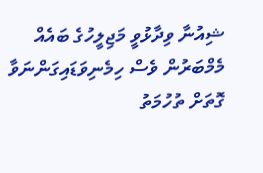ޝިއުނާ ވިދާޅުވީ މަޖިލީހުގެ ބައެއް މެމްބަރުން ވެސް ހިމެނިވަޑައިގަންނަވާ ގޮތަށް ތުހުމަތު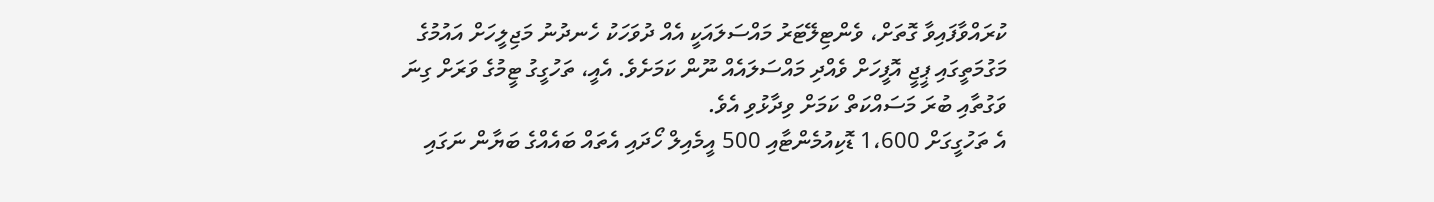ކުރައްވާފައިވާ ގޮތަށް، ވެންޓިލޭޓަރު މައްސަލައަކީ އެއް ދުވަހަކު ހެނދުނު މަޖިލީހަށް އައުމުގެ މަގުމަތީގައި ޕީޖީ އޮފީހަށް ވެއްދި މައްސަލައެއް ނޫން ކަމަށެވެ. އެއީ، ތަހުގީގު ޓީމުގެ ވަރަށް ގިނަ ވަގުތާއި ބުރަ މަސައްކަތް ކަމަށް ވިދާޅުވި އެވެ.
އެ ތަހުގީގަށް 1،600 ޑޮކިއުމެންޓާއި 500 އީމެއިލް ހޯދައި އެތައް ބައެއްގެ ބަޔާން ނަގައި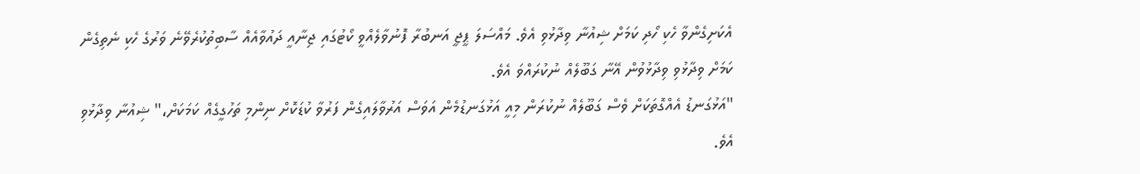އެކަށިގެންވާ ހެކި ހޯދި ކަމަށް ޝިއުނާ ވިދާޅުވި އެވެ. މައްސަލަ ޕީޖީ އަނބުރާ ފޮނުވާލެއްވީ ކޯޓުގައި ޖިނާއީ ދައުވާއެއް ސާބިތުކުރެވޭނެ ވަރުގެ ހެކި ނެތިގެން ކަމަށް ވިދާޅުވި ވިދާޅުވުން އޭނާ ގަބޫލެއް ނުކުރައްވަ އެވެ.
"އަޅުގަނޑު އެއްގޮތަކަށް ވެސް ގަބޫލެއް ނުކުރަން މިއީ އަޅުގަނޑުމެން އަވަސް އަރުވާލައިގެން ފަރުވާ ކުޑަކޮށް ނިންމި ތަހުގީގެއް ކަމަކަށް،" ޝިއުނާ ވިދާޅުވި އެވެ.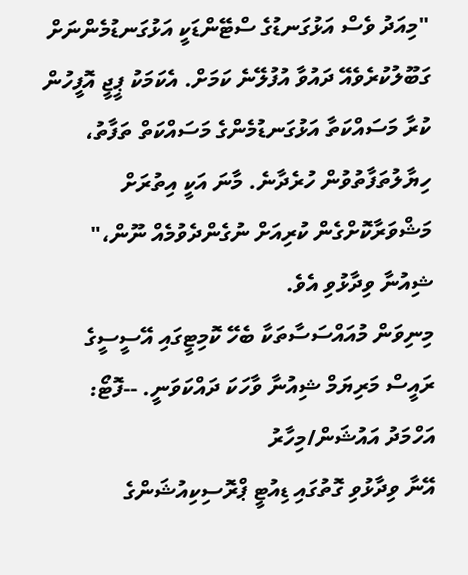"މިއަދު ވެސް އަޅުގަނޑުގެ ސްޓޭންޑަކީ އަޅުގަނޑުމެންނަށް ގަބޫލުކުރެވެއޭ ދައުވާ އުފުލޭނެ ކަމަށް. އެކަމަކު ޕީޖީ އޮފީހުން ކުރާ މަސައްކަތާ އަޅުގަނޑުމެންގެ މަސައްކަތް ތަފާތު، ހިޔާލުތަފާތުވުން ހުރެދާނެ. މާނަ އަކީ އިތުރަށް މަޝްވަރާކޮށްގެން ކުރިއަށް ނުގެންދެވުމެއް ނޫން،" ޝިއުނާ ވިދާޅުވި އެވެ.
މިނިވަން މުއައްސަސާތަކާ ބެހޭ ކޮމިޓީގައި އޭސީސީގެ ރައީސް މަރިޔަމް ޝިއުނާ ވާހަކަ ދައްކަވަނީ. --ފޮޓޯ: އަހްމަދު އައުޝަން/މިހާރު
އޭނާ ވިދާޅުވި ގޮތުގައި ޑިއުޓީ ޕްރޮސިކިއުޝަންގެ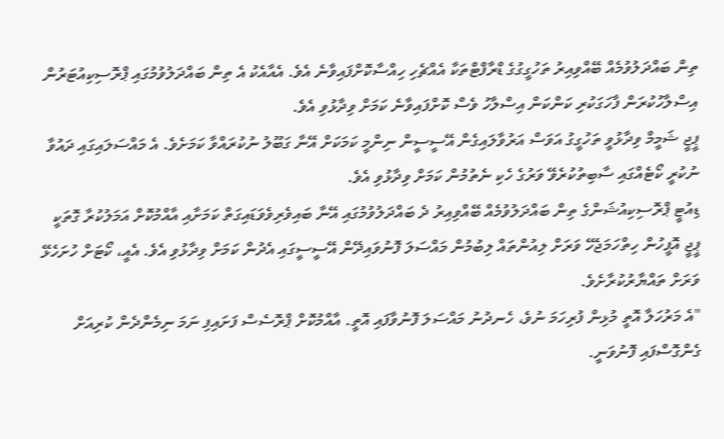ތިން ބައްދަލުވުމެއް ބޭއްވިއިރު ތަހުގީގުގެ ޑްރާފްޓްތަކާ އެއްޗެހި ހިއްސާކޮށްފައިވާނެ އެވެ. އެއާއެކު އެ ތިން ބައްދަލުވުމުގައި ޕްރޮސިކިއުޓަރުން އިސްލާހުކުރަން ފާހަގަކުރި ކަންކަން އިސްލާހު ވެސް ކޮށްފައިވާނެ ކަމަށް ވިދާޅުވި އެވެ.
ޕީޖީ ޝަމީމް ވިދާޅުވީ ތަހުގީގު އަވަސް އަރުވާލައިގެން އޭސީސީން ނިންމީ ކަމަކަށް އޭނާ ގަބޫލު ނުކުރައްވާ ކަމަށެވެ. އެ މައްސަލައިގައި ދައުވާ ނުކުރީ ކޯޓެއްގައި ސާބިތުކުރެވޭ ވަރުގެ ހެކި ނެތުމުން ކަމަށް ވިދާޅުވި އެވެ.
ޑިއުޓީ ޕްރޮސިކިއުޝަންގެ ތިން ބައްދަލުވުމެއް ބޭއްވިއިރު ދެ ބައްދަލުވުމުގައި އޭނާ ބައިވެރިވެވަޑައިގަތް ކަމަށާއި އާއްމުކޮށް އަމަލުކުރާ ގޮތަކީ ޕީޖީ އޮފީހުން ހިތްހަމަޖެހޭ ވަރަށް ލިއުންތައް ލިބުމުން މައްސަލަ ފޮނުވައިދޭން އޭސީސީގައި އެދުން ކަމަށް ވިދާޅުވި އެވެ. އެއީ، ކޯޓަށް ހުށަހެޅޭ ވަރަށް ތައްޔާރުކުރާށެވެ.
"އެ މަރުހަލާ އޮތީ މުޅިން ފުރިހަމަ ނުވެ، ހެނދުނު މައްސަލަ ފޮނުވާފައި އޮތީ. އާއްމުކޮށް ޕްރޮސެސް ފަށައިފި ނަމަ ނިމެންދެން ކުރިއަށް ގެންގޮސްފައި ފޮނުވަނީ.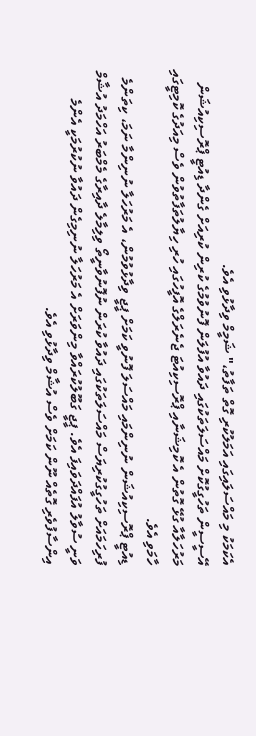އެކަމަކު މި މައްސަލައިގައި އަމަލުކުރި ގޮތް ތަފާތު،" ޝަމީމް ވިދާޅުވި އެވެ.
އޭސީސީން ތަހުގީގުކޮށް މައްސަލަތަކުގައި ދައުވާ އުފުލަން ފޮނުވުމުގެ ކުރިން ކުރިއަށް ގެންދާ ޑިއުޓީ ޕްރޮސިކިއުޝަން މަރުހަލާއާ ގުޅޭ ގޮތުން އެ ކޮމިޝަނާއި ޕްރޮސިކިއުޓަ ޖެނެރަލްގެ އޮފީހުގައި ހުރި ހިޔާލުތަފާތުވުން ވެސް މިއަދުގެ ކޮމިޓީގައި ހާމަވި އެވެ.
ޑިއުޓީ ޕްރޮސިކިއުޝަން ނުނިންމައި މައްސަލަ ފޮނުވީ ކަމަށް ޕީޖީ ވިދާޅުވުމުން، އެ މަރުހަލާ ނުނިންމާ ނަމަ، ކިތަންމެ ފުރިހަމައަށް ތަހުގީގުކުރިޔަސް މައްސަލަތަކުގައި ދައުވާ ކުރަން ނުފޮނުވާނީތޯ ވިލިމާލެ ދާއިރާގެ މެމްބަރު އަހްމަދު އުޝާމް ވަނީ ސުވާލު އުފައްދަވައިފަ އެވެ. ޕީޖީ ގަބޫލުކުރައްވާ މިންވަރަށް އެ މަރުހަލާ ނުނިމިގެން ދައުވާ ނުކުރުމަކީ އެންމެ އިންސާފުވެރި ގޮތެއް ނޫން ކަމަށް ވެސް އުޝާމް ވިދާޅުވި އެވެ.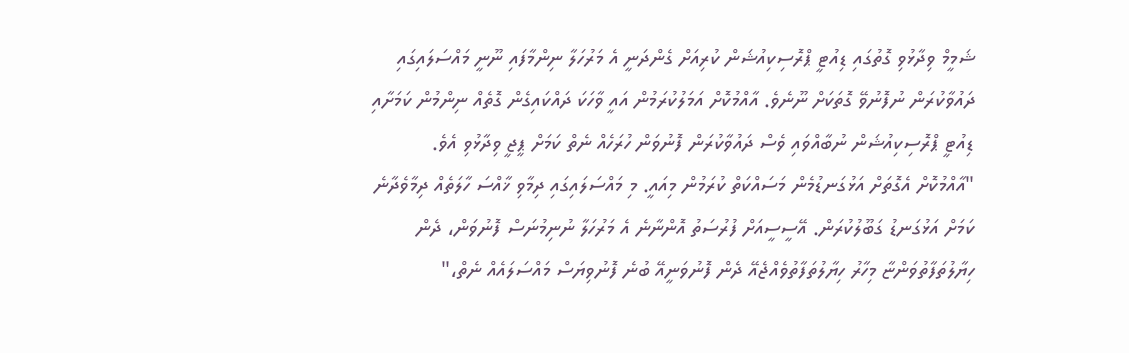ޝަމީމް ވިދާޅުވި ގޮތުގައި ޑިއުޓީ ޕްރޮސިކިއުޝަން ކުރިއަށް ގެންދަނީ އެ މަރުހަލާ ނިންމާފައި ނޫނީ މައްސަލައިގައި ދައުވާކުރަން ނުފޮނުވޭ ގޮތަކަށް ނޫނެވެ. އާއްމުކޮށް އަމަލުކުރަމުން އައީ ވާހަކަ ދައްކައިގެން ގޮތެއް ނިންމުން ކަމަށާއި ޑިއުޓީ ޕްރޮސިކިއުޝަން ނުބާއްވައި ވެސް ދައުވާކުރަން ފޮނުވަން ހުރަހެއް ނެތް ކަމަށް ޕީޖީ ވިދާޅުވި އެވެ.
"އާއްމުކޮށް އެގޮތަށް އަޅުގަނޑުމެން މަސައްކަތް ކުރަމުން މިއައީ. މި މައްސަލައިގައި ދިމާވި ޚާއްސަ ހާލަތެއް ދިމާވެދާނެ ކަމަށް އަޅުގަނޑު ގަބޫލުކުރަން. އޭސީސީއަށް ފުރުސަތު އޮންނާނެ އެ މަރުހަލާ ނުނިމުނަސް ފޮނުވަން، ދެން ހިޔާލުތަފާތުވަންޏާ މިހާރު ހިޔާލުތަފާތުވެއްޖެއޭ ދެން ފޮނުވަނީއޭ ބުނެ ފޮނުވިޔަސް މައްސަލައެއް ނެތް،"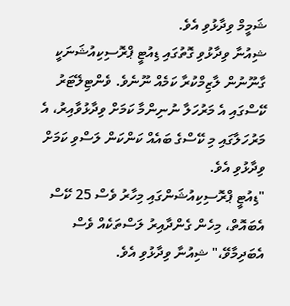ޝަމީމް ވިދާޅުވި އެވެ.
ޝިއުނާ ވިދާޅުވި ގޮތުގައި ޑިއުޓީ ޕްރޮސިކިއުޝަނަކީ ގާނޫނުން ލާޒިމްކުރާ ކަމެއް ނޫނެވެ. ވެންޓިލޭޓަރު ކޭސްގައި އެ މަރުހަލާ ނުނިންމާ ކަމަށް ވިދާޅުވާއިރު، އެ މަރުހަލާގައި މި ކޭސްގެ ބައެއް ކަންކަން ލަސްވި ކަމަށް ވިދާޅުވި އެވެ.
"ޑިއުޓީ ޕްރޮސިކިއުޝަންގައި މިހާރު ވެސް 25 ކޭސް އެބައޮތް، މިހެން ގެންދާއިރު ލަސްތަކެއް ވެސް އެބަދިމާވޭ،" ޝިއުނާ ވިދާޅުވި އެވެ.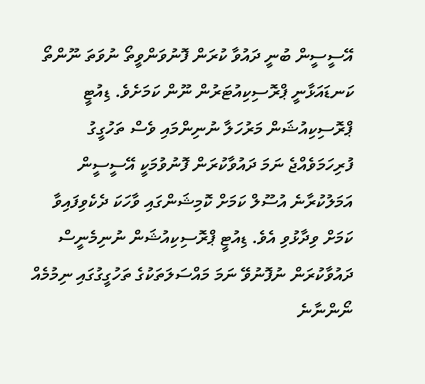އޭސީސީން ބުނީ ދައުވާ ކުރަން ފޮނުވަންވީތޯ ނުވަތަ ނޫންތޯ ކަނޑައަޅާނީ ޕްރޮސިކިއުޓަރުން ނޫން ކަމަށެވެ. ޑިއުޓީ ޕްރޮސިކިއުޝަން މަރުހަލާ ނުނިންމައި ވެސް ތަހުގީގު ފުރިހަމަވެއްޖެ ނަމަ ދައުވާކުރަން ފޮނުވުމަކީ އޭސީސީން އަމަލުކުރާނެ އުސޫލް ކަމަށް ކޮމިޝަންގައި ވާހަކަ ދެކެވިފައިވާ ކަމަށް ވިދާޅުވި އެވެ. ޑިއުޓީ ޕްރޮސިކިއުޝަން ނުނިމެނީސް ދައުވާކުރަން ނުފޮނުވޭ ނަމަ މައްސަލަތަކުގެ ތަހުގީގުގައި ނިމުމެއް ނޯންނާނެ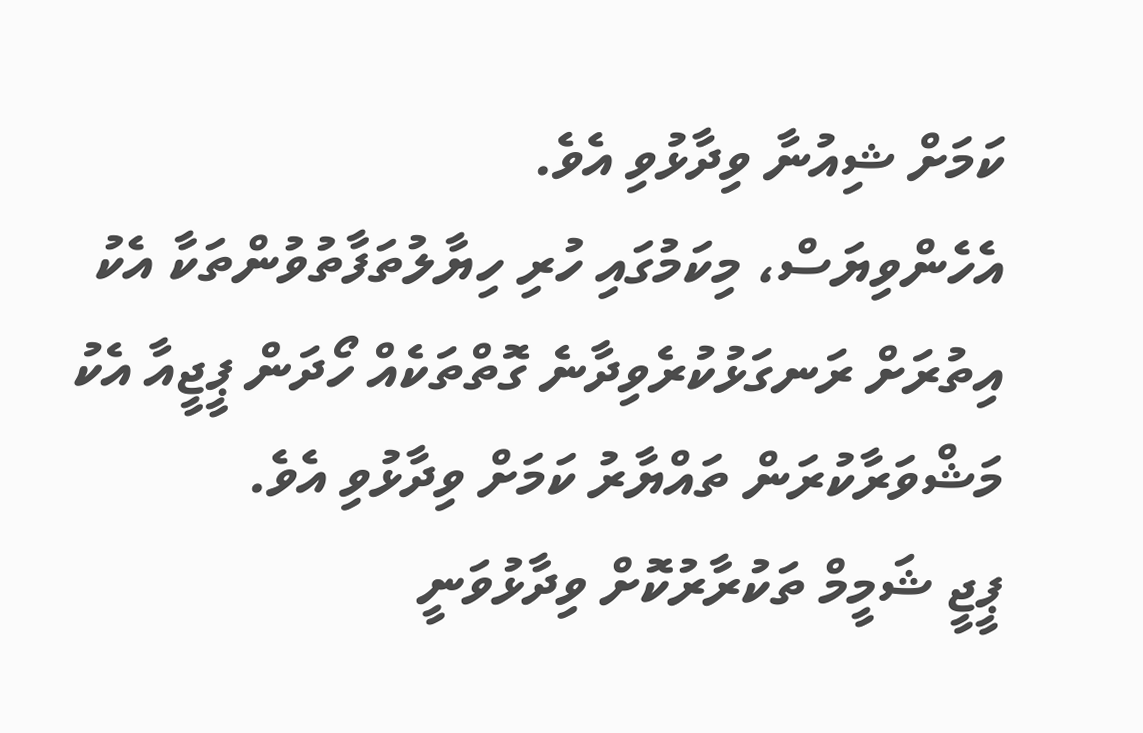ކަމަށް ޝިއުނާ ވިދާޅުވި އެވެ.
އެހެންވިޔަސް، މިކަމުގައި ހުރި ހިޔާލުތަފާތުވުންތަކާ އެކު އިތުރަށް ރަނގަޅުކުރެވިދާނެ ގޮތްތަކެއް ހޯދަން ޕީޖީއާ އެކު މަޝްވަރާކުރަން ތައްޔާރު ކަމަށް ވިދާޅުވި އެވެ.
ޕީޖީ ޝަމީމް ތަކުރާރުކޮށް ވިދާޅުވަނީ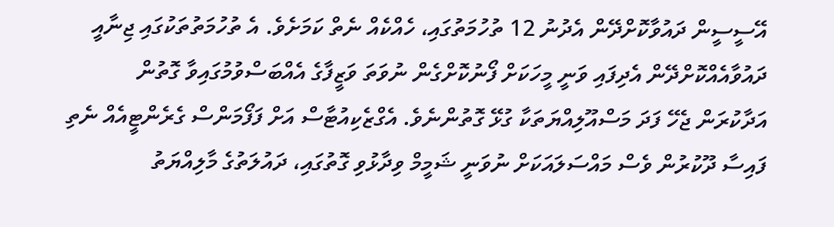އޭސީސީން ދައުވާކޮށްދޭން އެދުނު 12 ތުހުމަތުގައި، ހެއްކެއް ނެތް ކަމަށެވެ. އެ ތުހުމަތުތަކުގައި ޖިނާއީ ދައުވާއެއްކޮށްދޭން އެދިފައި ވަނީ މީހަކަށް ފޯނުކޮށްގެން ނުވަތަ ވަޒީފާގެ އެއްބަސްވުމުގައިވާ ގޮތުން އަދާކުރަން ޖެހޭ ފަދަ މަސްއޫލިއްޔަތަކާ ގުޅޭ ގޮތުންނެވެ. އެގްޒެކިއުޓާސް އަށް ފަފޯމަންސް ގެރެންޓީއެއް ނެތި ފައިސާ ދޫކުރުން ވެސް މައްސަލައަކަށް ނުވަނީ ޝަމީމް ވިދާޅުވި ގޮތުގައި، ދައުލަތުގެ މާލިއްޔަތު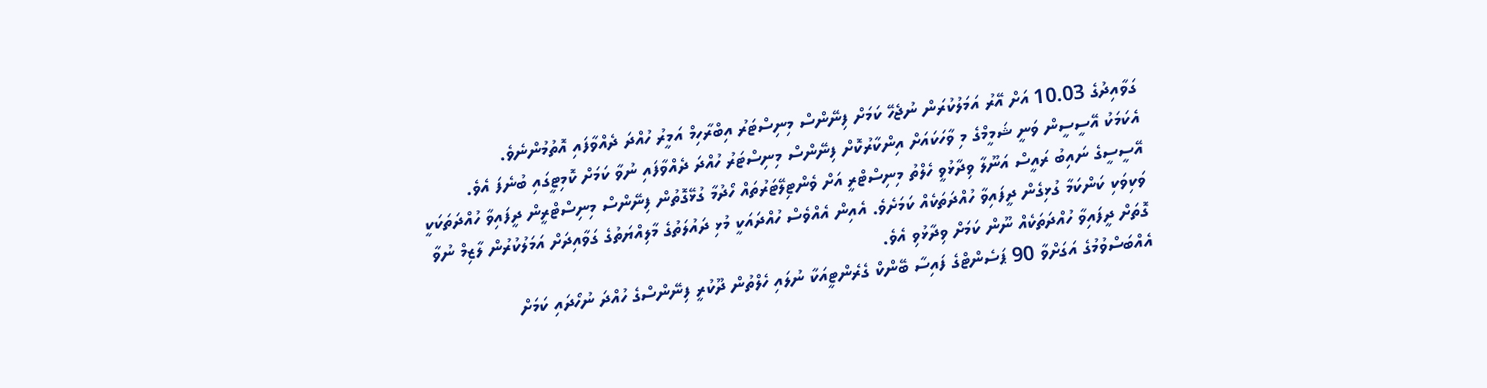ގަވާއިދުގެ 10.03 އަށް އޭރު އަމަލުކުރަން ނުޖެހޭ ކަމަށް ފިނޭންސް މިނިސްޓަރު އިބްރާހިމް އަމީރު ހުއްދަ ދެއްވާފައި އޮތުމުންނެވެ.
އެކަމަކު އޭސީސީން ވަނީ ޝަމީމްގެ މި ވާހަކައަށް އިންކާރުކޮށް ފިނޭންސް މިނިސްޓަރު ހުއްދަ ދެއްވާފައި ނުވާ ކަމަށް ކޮމިޓީގައި ބުނެފަ އެވެ.
އޭސީސީގެ ނައިބު ރައީސް އަނޫލާ ވިދާޅުވީ ހެލްތު މިނިސްޓްރީ އަށް ވެންޓިލޭޓަރުތައް ހޯދުމާ ގުޅޭގޮތުން ފިނޭންސް މިނިސްޓްރީން ދީފައިވާ ހުއްދަތަކަކީ ވަކިވަކި ކަންކަމާ ގުޅިގެން ދީފައިވާ ހުއްދަތަކެއް ކަމަށެވެ. އެއިން އެއްވެސް ހުއްދައަކީ މުޅި ދައުލަތުގެ މާލިއްޔަތުގެ ގަވާއިދަށް އަމަލުކުރުން ލާޒިމް ނުވާ ގޮތަށް ދީފައިވާ ހުއްދަތަކެއް ނޫން ކަމަށް ވިދާޅުވި އެވެ.
އެއްބަސްވުމުގެ އަގަށްވާ 90 ޕަސެންޓްގެ ފައިސާ ބޭންކް ގެރެންޓީއަކާ ނުލައި ހެލްތުން ދޫކުރީ ފިނޭންސްގެ ހުއްދަ ނުހޯދައި ކަމަށް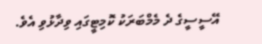އޭސީސީގެ ދެ މެމްބަރަކު ކޮމިޓީގައި ވިދާޅުވި އެވެ.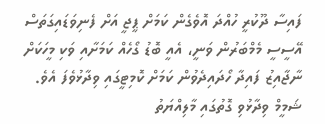ފައިސާ ދޫކުރީ ހުއްދަ އޮވެގެން ކަމަށް ޕީޖީ އަށް ފެނިވަޑައިގަތަސް އޭސީސީ މެމްބަރުން ވަނީ، އެއީ ބޮޑު ގޯހެއް ކަމަށާއި ވަކި މީހަކަށް ނާޖާއިޒު ފައިދާ ހޯދައިދެވުން ކަމަށް ކޮމިޓީގައި ވިދާޅުވެފަ އެވެ.
ޝަމީމް ވިދާޅުވި ގޮތުގައި މާލިއްޔަތު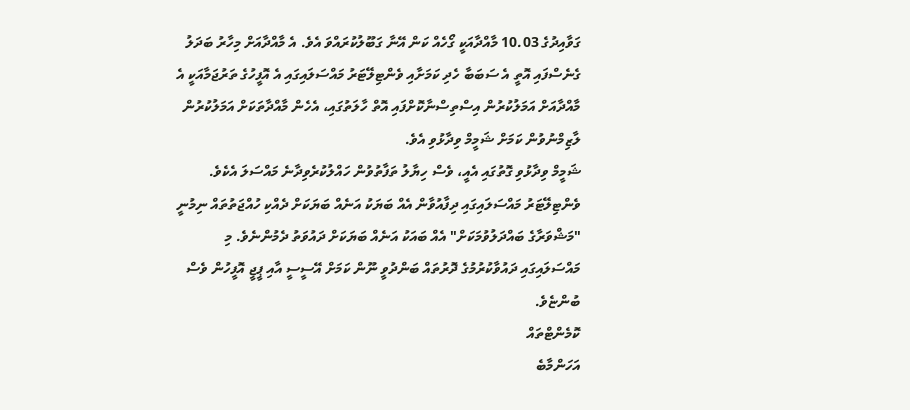ގަވާއިދުގެ 10.03 މާއްދާއަކީ ގޯހެއް ކަން އޭނާ ގަބޫލުކުރައްވަ އެވެ. އެ މާއްދާއަށް މިހާރު ބަދަލު ގެނެސްފައި އޮތީ އެ ސަބަބާ ހެދި ކަމަށާއި ވެންޓިލޭޓަރު މައްސަލައިގައި އެ އޮފީހުގެ ތަރުޖަމާއަކީ އެ މާއްދާއަށް އަމަލުކުރުން އިސްތިސްނާކޮށްފައި އޮތް ހާލަތުގައި، އެހެން މާއްދާތަކަށް އަމަލުކުރުން ލާޒިމްނުވުން ކަމަށް ޝަމީމް ވިދާޅުވި އެވެ.
ޝަމީމް ވިދާޅުވި ގޮތުގައި އެއީ، ވެސް ހިޔާލު ތަފާތުވުން ހައްލުކުރެވިދާނެ މައްސަލަ އެކެވެ.
ވެންޓިލޭޓަރު މައްސަލައިގައި ދިފާއުވާން އެއް ބަޔަކު އަނެއް ބަޔަކަށް ދެއްކި ހުއްޖަތުތައް ނިމުނީ "މަޝްވަރާގެ ބައްދަލުވުމަކަށް" އެއް ބައަކު އަނެއް ބަޔަކަށް ދައުވަތު ދެމުންނެވެ. މި މައްސަލައިގައި ދައުވާކުރުމުގެ ދޮރުތައް ބަންދުވީ ނޫން ކަމަށް އޭސީސީ އާއި ޕީޖީ އޮފީހުން ވެސް ބުންޏެވެ.
ކޮމެންޓްތައް
އަހަންމާބެ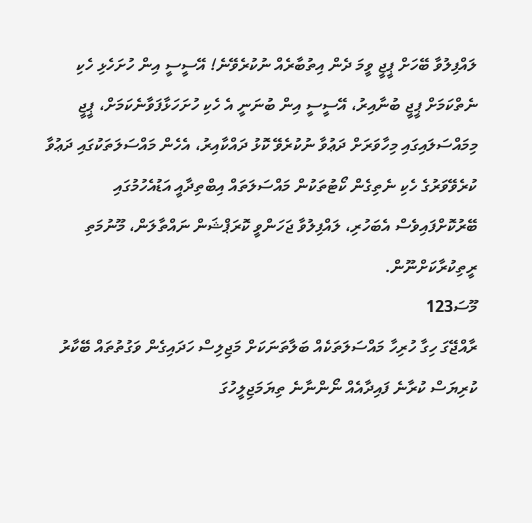ލައްފިލުވާ ބޭހަށް ޕީޖީ ވީމަ ދެން އިތުބާރެއް ނުކުރެވޭނެ! އޭސީސީ އިން ހުށަހެޅި ހެކި ނެތްކަމަށް ޕީޖީ ބުނާއިރު، އޭސީސީ އިން ބުނަނީ އެ ހެކި ހުށަހަޅާފަވާނެކަމަށް، ޕީޖީ މިމައްސަލައިގައި މިހާވަރަށް ދަޢުވާ ނުކުރެވޭ ކޮޅު ދައްކާއިރު، އެހެން މައްސަލަތަކުގައި ދަޢުވާ ކުރެވޭވަރުގެ ހެކި ނެތިގެން ކޯޓުތަކުން މައްސަލަތައް އިބްތިދާއީ އަޑުއެހުމުގައި ބޭރުކޮށްފައިވެސް އެބަހުރި، ލައްފިލުވާ ޖަހަންވީ ކޮރަޕްޝަން ނައްތާލަން، މޫނުމަތި ރީތިކުރާކަށްނޫން.
މޫސަ123
ރާއްޖޭގަ ހިގާ ހުރިހާ މައްސަލަތަކެއް ބަލާތަނަކަށް މަޖިލިސް ހަދައިގެން ވަގުތުތައް ބޭކާރު ކުރިޔަސް ކުރާނެ ފައިދާއެއް ނޯންނާނެ ތިޔަމަޖިލީހުގަ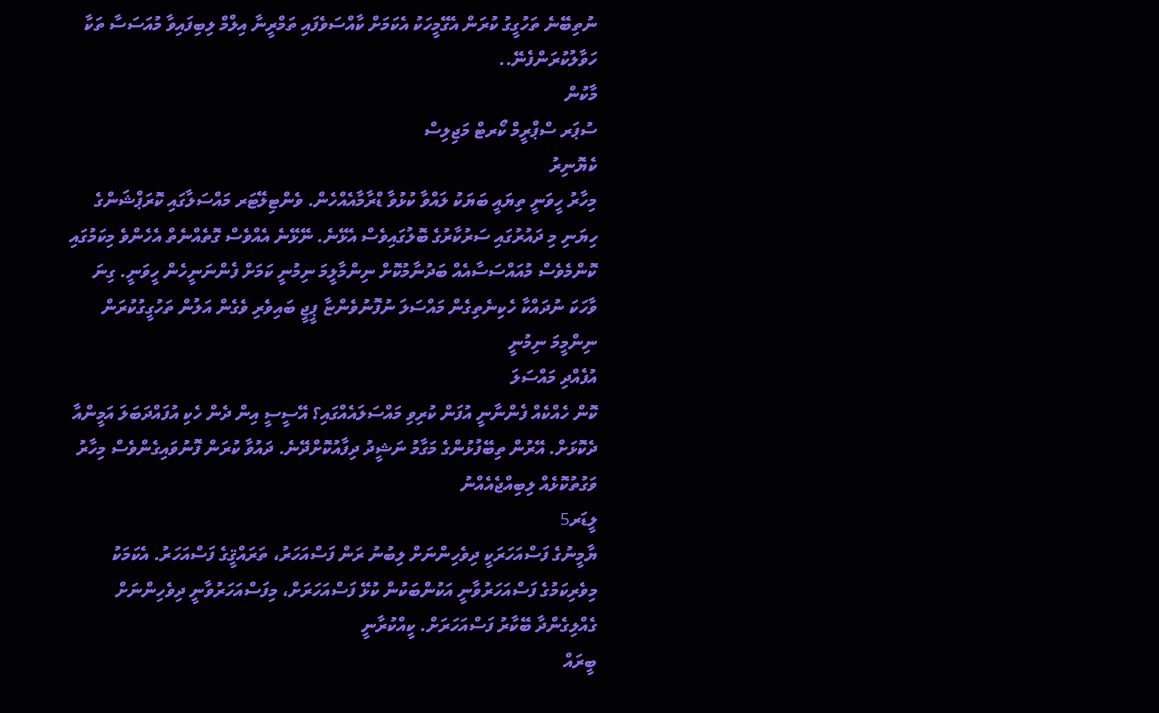ނުތިބޭނެ ތަހުގީގު ކުރަން އެގޭމީހަކު އެކަމަށް ކާއްސަވެފައި ތަމްރީނާ އިލްމް ލިބިފައިވާ މުއަސަސާ ތަކާ ހަވާލުކުރަންފެނޭ..
މާކުން
ސުޕަރ ސްޕްރީމް ކޯރޓް މަޖިލިސް
ކެޔޮނިރު
މިހާރު ހީވަނީ ތިޔައީ ބަޔަކު ލައްވާ ކުޅުވާ ޑްރާމާއެއްހެން. ވެންޓިލޭޓަރ މައްސަލާގައި ކޮރަޕްޝަންގެ ހިޔަނި މި ދައުރުގައި ސަރުކާރުގެ ބޮލުގައިވެސް އެޅޭނެ. ނޭޅޭނެ އެއްވެސް ގޮތެއްނެތް އެހެންވެ މިކަމުގައި ކޮންމެވެސް މުއައްސަސާއެއް ބަދުނާމުކޮށް ނިންމާލީމަ ނިމުނީ ކަމަށް ފެންނަނީހެން ހީވަނީ. ގިނަ ވާހަކަ ނުދައްކާ ހެކިނެތިގެން މައްސަލަ ނުފޮނުވެންޏާ ޕީޖީ ބައިވެރި ވެގެން އަލުން ތަހުގީގުކުރަން ނިންމީމަ ނިމުނީ
އުފެއްދި މައްސަލަ
ކޮން ހެއްކެއް ފެންނާނީ އުފަން ކުރިވި މައްސަލައެއްގައި؟ އޭސީސީ އިން ދެން ހެކި އުފައްދަބަލަ އަމީންއާ ދެކޮޅަށް. އޭރުން ތިބޭފުޅުންގެ މަގާމު ނަޝީދު ދިފާއުކޮށްދޭނެ. ދައުވާ ކުރަން ފޮނުވައިގެންވެސް މިހާރު ވަގުތުކޮޅެއް ލިބިއްޖެއެއްނު
ލީޑަރ5
ޔާމީނުގެ ފަސްއަހަރަކީ ދިވެހިންނަށް ލިބުނު ރަން ފަސްއަހަރު، ތަރައްޤީގެ ފަސްއަހަރު. އެކަމަކު މިވެރިކަމުގެ ފަސްއަހަރުވާނީ އަކުންބަކުން ކުޅޭ ފަސްއަހަރަށް، މިފަސްއަހަރުވާނީ ދިވެހިންނަށް ގެއްލިގެންދާ ބޭކާރު ފަސްއަހަރަށް. ކީއްކުރާނީ
ބީރައް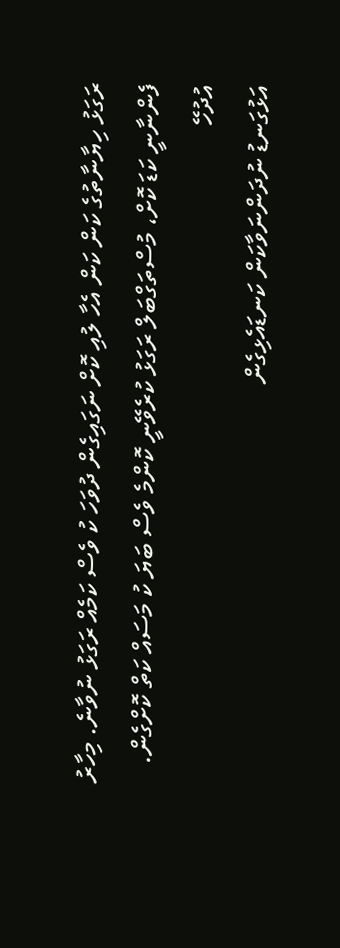ރަގަޅު ހިޔާނާތުގެ ކަން ކަން އެހާ ލުއި ކޮށް ނަގައިގެން ދުވަހަ ކު ވެސް ކަމެއް ރަގަޅު ނުވާނެ. މިހާރު ފެންނާނީ ކަޑަ ކޮށް، މުސްތަގްބަލް ރަގަޅު ކުރެވޭނީ ކޮންމެ ވެސް ބަޔަ ކު މަސައް ކަތް ކޮށްގެން.
އުދުހޭ
އަޅުގަނޑު ނުދަންނަވާކަން ކަނޑައެޅިގެން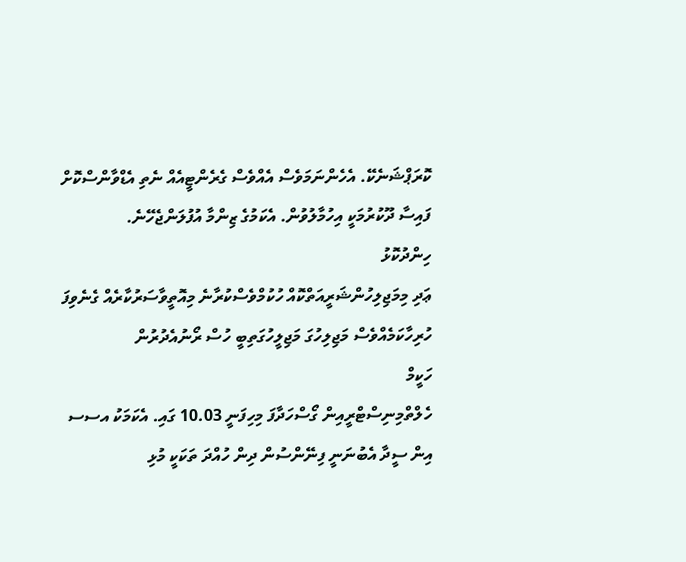ކޮރަޕްޝަނެކޭ. އެހެންނަމަވެސް އެއްވެސް ގެރެންޓީއެއް ނެތި އެޑްވާންސްކޮށް ފައިސާ ދޫކުރުމަކީ އިހުމާލުވުން. އެކަމުގެ ޒިންމާ އުފުލަންޖެހޭނެ.
ހިންދުކޮޅު
ޢަދި މިމަޖިލިހުންޝަރީއަތްކޮއް ހުކުމްވެސްކުރާނެ މިއޮތީވާސަރުކާރެއް ގެނެވިފަ ހުރިހާކަމެއްވެސް މަޖިލިހުގަ މަޖިލީހުގަތިބީ ހުސް ރޯނުއެދުރުން
ހަކީމް
ހެލްތްމިނިސްޓްރީއިން ގޯސްހަދާފަ މިހިފަނީ 10.03 ގައި. އެކަމަކު އސސ އިން ސީދާ އެބުނަނީ ފިނޭންސުން ދިން ހުއްދަ ތަކަކީ މުޅި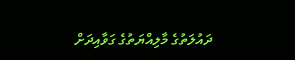ދައުލަތުގެ މާލިއްޔަތުގެ ގަވާއިދަށް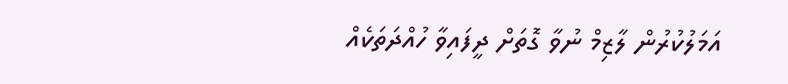އަމަލުކުރުން ލާޒިމް ނުވާ ގޮތަށް ދީފައިވާ ހުއްދަތަކެއް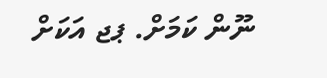ނޫން ކަމަށް. ޕޖ އަކަށް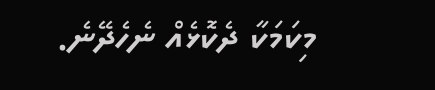މިކަމަކާ ދެކޮޅެއް ނެހެދޭނެ.